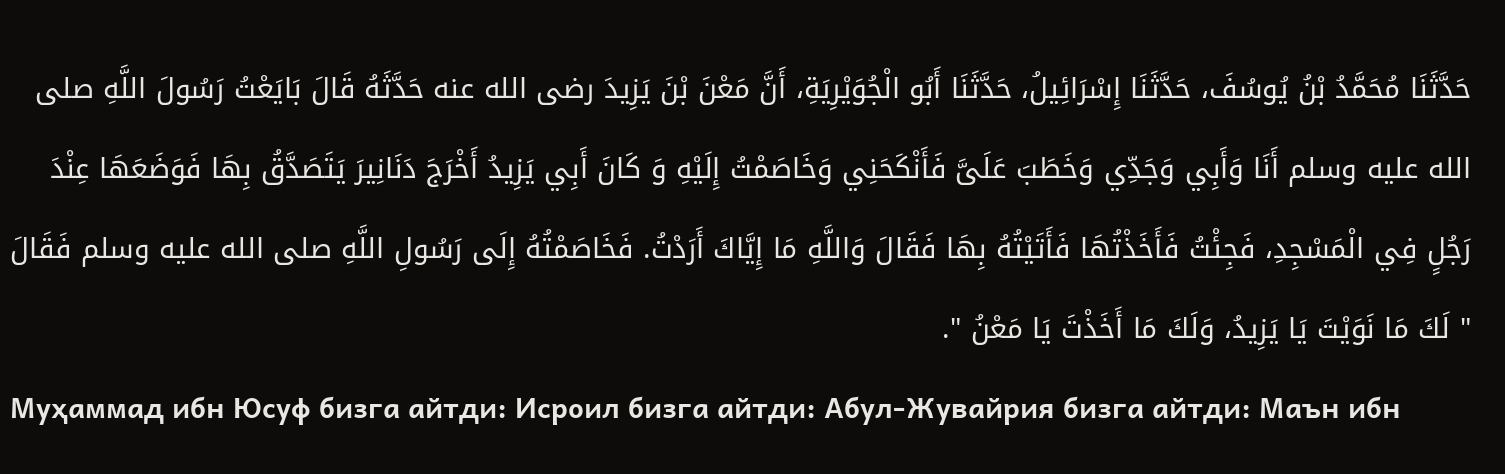حَدَّثَنَا مُحَمَّدُ بْنُ يُوسُفَ، حَدَّثَنَا إِسْرَائِيلُ، حَدَّثَنَا أَبُو الْجُوَيْرِيَةِ، أَنَّ مَعْنَ بْنَ يَزِيدَ رضى الله عنه حَدَّثَهُ قَالَ بَايَعْتُ رَسُولَ اللَّهِ صلى الله عليه وسلم أَنَا وَأَبِي وَجَدِّي وَخَطَبَ عَلَىَّ فَأَنْكَحَنِي وَخَاصَمْتُ إِلَيْهِ وَ كَانَ أَبِي يَزِيدُ أَخْرَجَ دَنَانِيرَ يَتَصَدَّقُ بِهَا فَوَضَعَهَا عِنْدَ رَجُلٍ فِي الْمَسْجِدِ، فَجِئْتُ فَأَخَذْتُهَا فَأَتَيْتُهُ بِهَا فَقَالَ وَاللَّهِ مَا إِيَّاكَ أَرَدْتُ. فَخَاصَمْتُهُ إِلَى رَسُولِ اللَّهِ صلى الله عليه وسلم فَقَالَ " لَكَ مَا نَوَيْتَ يَا يَزِيدُ، وَلَكَ مَا أَخَذْتَ يَا مَعْنُ ".
Муҳаммад ибн Юсуф бизга айтди: Исроил бизга айтди: Абул-Жувайрия бизга айтди: Маън ибн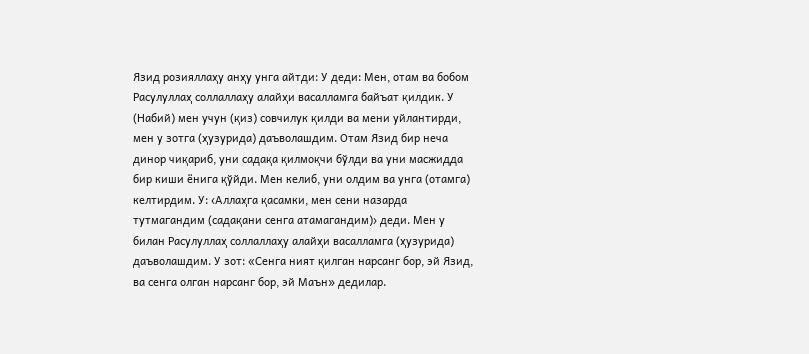Язид розияллаҳу анҳу унга айтди: У деди: Мен, отам ва бобом Расулуллаҳ соллаллаҳу алайҳи васалламга байъат қилдик. У (Набий) мен учун (қиз) совчилук қилди ва мени уйлантирди, мен у зотга (ҳузурида) даъволашдим. Отам Язид бир неча динор чиқариб, уни садақа қилмоқчи бўлди ва уни масжидда бир киши ёнига қўйди. Мен келиб, уни олдим ва унга (отамга) келтирдим. У: ‹Аллаҳга қасамки, мен сени назарда тутмагандим (садақани сенга атамагандим)› деди. Мен у билан Расулуллаҳ соллаллаҳу алайҳи васалламга (ҳузурида) даъволашдим. У зот: «Сенга ният қилган нарсанг бор, эй Язид, ва сенга олган нарсанг бор, эй Маън» дедилар.